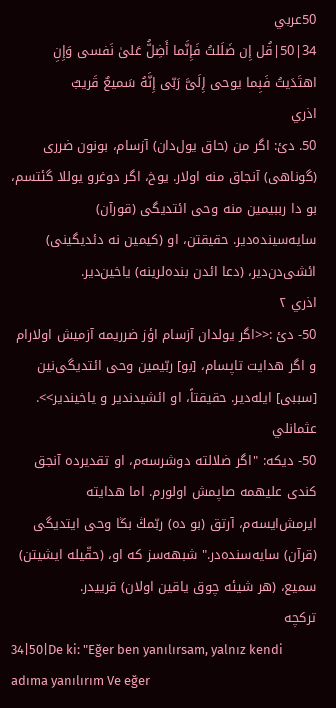50عربي
34|50|قُل إِن ضَلَلتُ فَإِنَّما أَضِلُّ عَلىٰ نَفسى وَإِنِ اهتَدَيتُ فَبِما يوحى إِلَىَّ رَبّى إِنَّهُ سَميعٌ قَريبٌ
اذري
50. دئ: اگر من (حاق یول‌دان) آزسام، بونون ضرری (گوناهی) آنجاق منه اولار. یوخ، اگر دوغرو یوللا گئتسم، بو دا رببیمین منه وحی ائتدیگی (قورآن) سایه‌سینده‌دیر. حقیقتن، او (کیمین نه دئدیگینی) ائشی‌دن‌دیر، (دعا ائدن بنده‌لرینه) یاخین‌دیر.
اذري ٢
50- دئ :<<اگر یولدان آزسام اؤز ضرریمه آزمیش اولارام و اگر هدایت تاپسام، [بو] ربّیمین وحی ائتدیگی‌نین [سببی] ایله‌دیر. حقیقتاً، او ائشیدندیر و یاخیندیر>>.
عثمانلي
50- دیکه: "اگر ضلالته دوشرسه‌م، او تقدیرده آنجق کندی علیهمه صاپمش اولورم. اما هدایته ایرمش‌ایسه‌م، آرتق (بو ده) ربّمڭ بڭا وحی ایتدیگی (قرآن) سایه‌سنده‌در." شبهه‌سز که او، (حقّیله ایشیتن) سمیع، (هر شیئه چوق یاقین اولان) قرییدر.
ترکچە
34|50|De ki: "Eğer ben yanılırsam, yalnız kendi adıma yanılırım Ve eğer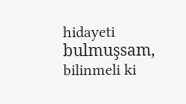hidayeti bulmuşsam, bilinmeli ki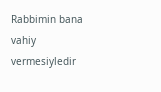Rabbimin bana vahiy vermesiyledir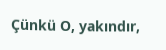Çünkü O, yakındır,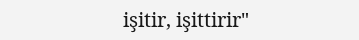işitir, işittirir"